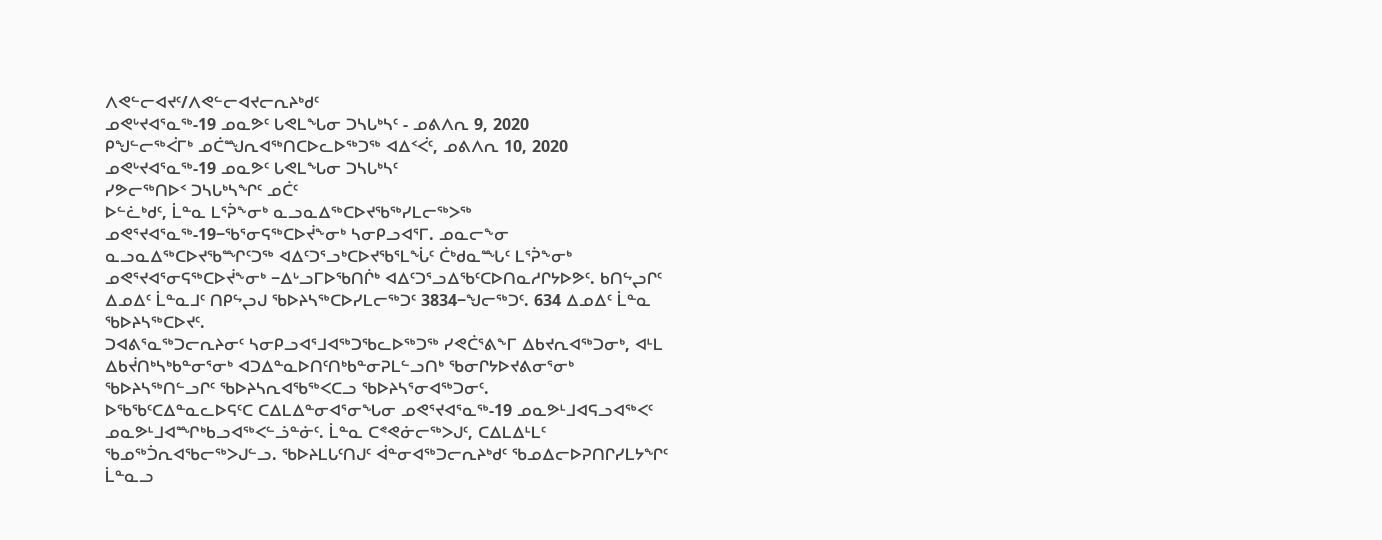ᐱᕙᓪᓕᐊᔪᑦ/ᐱᕙᓪᓕᐊᔪᓕᕆᔨᒃᑯᑦ
ᓄᕙᒡᔪᐊᕐᓇᖅ-19 ᓄᓇᕗᑦ ᒐᕙᒪᖓᓂ ᑐᓴᒐᒃᓴᑦ - ᓄᕕᐱᕆ 9, 2020
ᑭᖑᓪᓕᖅᐹᒥᒃ ᓄᑖᙳᕆᐊᖅᑎᑕᐅᓚᐅᖅᑐᖅ ᐊᐃᑉᐹᑦ, ᓄᕕᐱᕆ 10, 2020
ᓄᕙᒡᔪᐊᕐᓇᖅ-19 ᓄᓇᕗᑦ ᒐᕙᒪᖓᓂ ᑐᓴᒐᒃᓴᑦ
ᓯᕗᓕᖅᑎᐅᑉ ᑐᓴᒐᒃᓴᖏᑦ ᓄᑖᑦ
ᐅᓪᓛᒃᑯᑦ, ᒫᓐᓇ ᒪᕐᕉᖕᓂᒃ ᓇᓗᓇᐃᖅᑕᐅᔪᖃᖅᓯᒪᓕᖅᐳᖅ ᓄᕙᕐᔪᐊᕐᓇᖅ-19−ᖃᕐᓂᕋᖅᑕᐅᔫᖕᓂᒃ ᓴᓂᑭᓗᐊᕐᒥ. ᓄᓇᓕᖕᓂ ᓇᓗᓇᐃᖅᑕᐅᔪᖃᙱᑦᑐᖅ ᐊᐃᑦᑐᕐᓗᒃᑕᐅᔪᖃᕐᒪᖔᑦ ᑖᒃᑯᓇᙵᑦ ᒪᕐᕉᖕᓂᒃ ᓄᕙᕐᔪᐊᕐᓂᕋᖅᑕᐅᔫᖕᓂᒃ −ᐃᒡᓗᒥᐅᖃᑎᒌᒃ ᐊᐃᑦᑐᕐᓗᐃᖃᑦᑕᐅᑎᓇᓱᒋᔭᐅᕗᑦ. ᑲᑎᖦᖢᒋᑦ ᐃᓄᐃᑦ ᒫᓐᓇᒧᑦ ᑎᑭᖦᖢᒍ ᖃᐅᔨᓴᖅᑕᐅᓯᒪᓕᖅᑐᑦ 3834−ᖑᓕᖅᑐᑦ. 634 ᐃᓄᐃᑦ ᒫᓐᓇ ᖃᐅᔨᓴᖅᑕᐅᔪᑦ.
ᑐᐊᕕᕐᓇᖅᑐᓕᕆᔨᓂᑦ ᓴᓂᑭᓗᐊᕐᒧᐊᖅᑐᖃᓚᐅᖅᑐᖅ ᓯᕙᑖᕐᕕᖕᒥ ᐃᑲᔪᕆᐊᖅᑐᓂᒃ, ᐊᒻᒪ ᐃᑲᔫᑎᒃᓴᒃᑲᓐᓂᕐᓂᒃ ᐊᑐᐃᓐᓇᐅᑎᑦᑎᒃᑲᓐᓂᕈᒪᓪᓗᑎᒃ ᖃᓂᒋᔭᐅᔪᕕᓂᕐᓂᒃ ᖃᐅᔨᓴᖅᑎᓪᓗᒋᑦ ᖃᐅᔨᓴᕆᐊᖃᖅᐸᑕᓗ ᖃᐅᔨᓴᕐᓂᐊᖅᑐᓂᑦ.
ᐅᖃᖃᑦᑕᐃᓐᓇᓚᐅᕋᑦᑕ ᑕᐃᒪᐃᓐᓂᐊᕐᓂᖓᓂ ᓄᕙᕐᔪᐊᕐᓇᖅ-19 ᓄᓇᕗᒻᒧᐊᕋᓗᐊᖅᐸᑦ ᓄᓇᕗᒻᒧᐊᙱᒃᑲᓗᐊᖅᐸᓪᓘᓐᓃᑦ. ᒫᓐᓇ ᑕᕝᕙᓃᓕᖅᐳᒍᑦ, ᑕᐃᒪᐃᒻᒪᑦ ᖃᓄᖅᑑᕆᐊᖃᓕᖅᐳᒍᓪᓗ. ᖃᐅᔨᒪᒐᑦᑎᒍᑦ ᐋᓐᓂᐊᖅᑐᓕᕆᔨᒃᑯᑦ ᖃᓄᐃᓕᐅᕈᑎᒋᓯᒪᔭᖏᑦ ᒫᓐᓇᓗ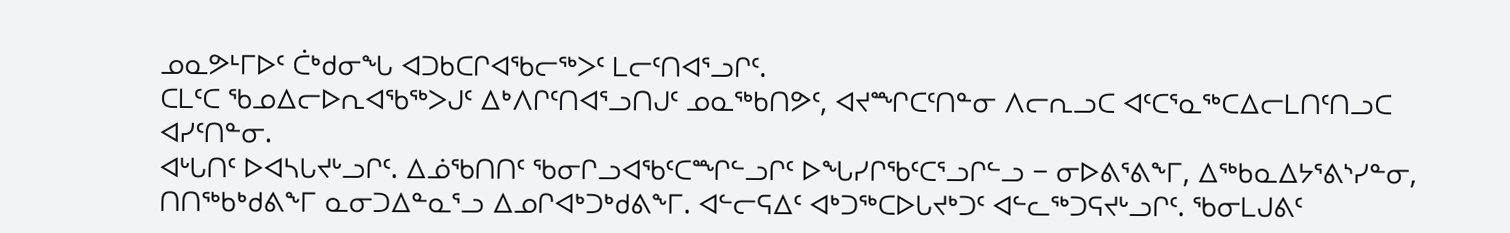ᓄᓇᕗᒻᒥᐅᑦ ᑖᒃᑯᓂᖓ ᐊᑐᑲᑕᒋᐊᖃᓕᖅᐳᑦ ᒪᓕᑦᑎᐊᕐᓗᒋᑦ.
ᑕᒪᑦᑕ ᖃᓄᐃᓕᐅᕆᐊᖃᖅᐳᒍᑦ ᐃᒃᐱᒋᑦᑎᐊᕐᓗᑎᒍᑦ ᓄᓇᖅᑲᑎᕗᑦ, ᐊᔪᙱᑕᑦᑎᓐᓂ ᐱᓕᕆᓗᑕ ᐊᑦᑕᕐᓇᖅᑕᐃᓕᒪᑎᑦᑎᓗᑕ ᐊᓯᑦᑎᓐᓂ.
ᐊᒡᒐᑎᑦ ᐅᐊᓴᒐᔪᒡᓗᒋᑦ. ᐃᓅᖃᑎᑎᑦ ᖃᓂᒋᓗᐊᖃᑦᑕᙱᓪᓗᒋᑦ ᐅᖓᓯᒋᖃᑦᑕᕐᓗᒋᓪᓗ − ᓂᐅᕕᕐᕕᖕᒥ, ᐃᖅᑲᓇᐃᔭᕐᕕᔅᓯᓐᓂ, ᑎᑎᖅᑲᒃᑯᕕᖕᒥ ᓇᓂᑐᐃᓐᓇᕐᓗ ᐃᓄᒋᐊᒃᑐᒃᑯᕕᖕᒥ. ᐊᓪᓕᕋᐃᑦ ᐊᒃᑐᖅᑕᐅᒐᔪᒃᑐᑦ ᐊᓪᓚᖅᑐᕋᔪᒡᓗᒋᑦ. ᖃᓂᒪᒍᕕᑦ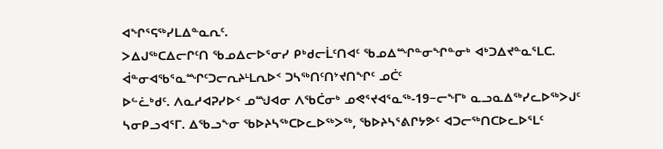ᐊᖏᕐᕋᖅᓯᒪᐃᓐᓇᕆᑦ.
ᐳᐃᒍᖅᑕᐃᓕᒋᑦᑎ ᖃᓄᐃᓕᐅᕐᓂᓯ ᑭᒃᑯᓕᒫᑦᑎᐊᑦ ᖃᓄᐃᙱᓐᓂᖏᓐᓂᒃ ᐊᒃᑐᐃᔪᓐᓇᕐᒪᑕ.
ᐋᓐᓂᐊᖃᕐᓇᙱᑦᑐᓕᕆᔨᒻᒪᕆᐅᑉ ᑐᓴᖅᑎᑦᑎᔾᔪᑎᖏᑦ ᓄᑖᑦ
ᐅᓪᓛᒃᑯᑦ. ᐱᓇᓱᐊᕈᓯᐅᑉ ᓄᙳᐊᓂ ᐱᖃᑖᓂᒃ ᓄᕙᕐᔪᐊᕐᓇᖅ-19−ᓕᖕᒥᒃ ᓇᓗᓇᐃᖅᓯᓚᐅᖅᐳᒍᑦ ᓴᓂᑭᓗᐊᕐᒥ. ᐃᖃᓗᖕᓂ ᖃᐅᔨᓴᖅᑕᐅᓚᐅᖅᐳᖅ, ᖃᐅᔨᓴᕐᕕᒋᔭᕗᑦ ᐊᑐᓕᖅᑎᑕᐅᓚᐅᕐᒪᑦ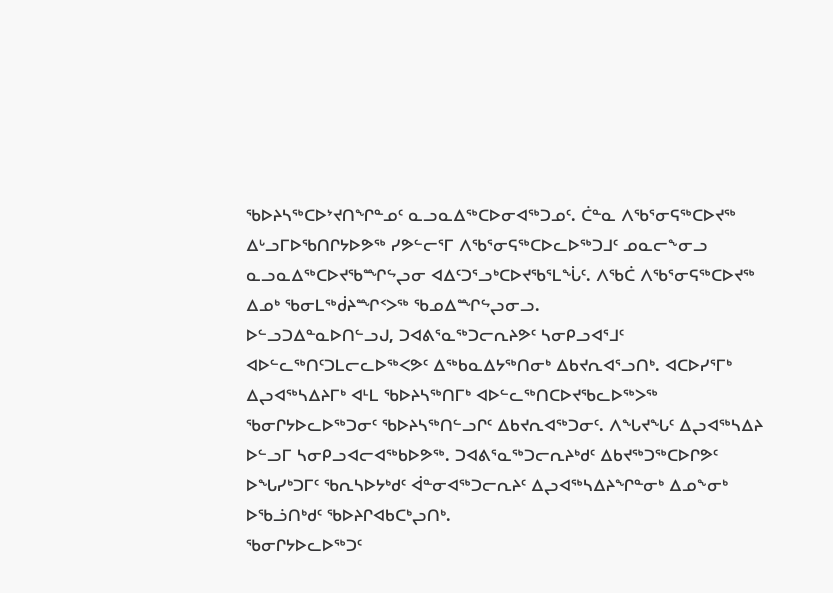ᖃᐅᔨᓴᖅᑕᐅᔾᔪᑎᖏᓐᓄᑦ ᓇᓗᓇᐃᖅᑕᐅᓂᐊᖅᑐᓄᑦ. ᑖᓐᓇ ᐱᖃᕐᓂᕋᖅᑕᐅᔪᖅ ᐃᒡᓗᒥᐅᖃᑎᒋᔭᐅᕗᖅ ᓯᕗᓪᓕᕐᒥ ᐱᖃᕐᓂᕋᖅᑕᐅᓚᐅᖅᑐᒧᑦ ᓄᓇᓕᖕᓂᓗ ᓇᓗᓇᐃᖅᑕᐅᔪᖃᙱᖦᖢᓂ ᐊᐃᑦᑐᕐᓗᒃᑕᐅᔪᖃᕐᒪᖔᑦ. ᐱᖃᑖ ᐱᖃᕐᓂᕋᖅᑕᐅᔪᖅ ᐃᓄᒃ ᖃᓂᒪᖅᑰᔨᙱᑉᐳᖅ ᖃᓄᐃᙱᖦᖢᓂᓗ.
ᐅᓪᓗᑐᐃᓐᓇᐅᑎᓪᓗᒍ, ᑐᐊᕕᕐᓇᖅᑐᓕᕆᔨᕗᑦ ᓴᓂᑭᓗᐊᕐᒧᑦ ᐊᐅᓪᓚᖅᑎᑦᑐᒪᓕᓚᐅᖅᐸᕗᑦ ᐃᖅᑲᓇᐃᔭᖅᑎᓂᒃ ᐃᑲᔪᕆᐊᕐᓗᑎᒃ. ᐊᑕᐅᓯᕐᒥᒃ ᐃᖢᐊᖅᓴᐃᔨᒥᒃ ᐊᒻᒪ ᖃᐅᔨᓴᖅᑎᒥᒃ ᐊᐅᓪᓚᖅᑎᑕᐅᔪᖃᓚᐅᖅᐳᖅ ᖃᓂᒋᔭᐅᓚᐅᖅᑐᓂᑦ ᖃᐅᔨᓴᖅᑎᓪᓗᒋᑦ ᐃᑲᔪᕆᐊᖅᑐᓂᑦ. ᐱᖓᔪᖓᑦ ᐃᖢᐊᖅᓴᐃᔨ ᐅᓪᓗᒥ ᓴᓂᑭᓗᐊᓕᐊᖅᑲᐅᕗᖅ. ᑐᐊᕕᕐᓇᖅᑐᓕᕆᔨᒃᑯᑦ ᐃᑲᔪᖅᑐᖅᑕᐅᒋᕗᑦ ᐅᖓᓯᒃᑐᒥᑦ ᖃᕆᓴᐅᔭᒃᑯᑦ ᐋᓐᓂᐊᖅᑐᓕᕆᔨᑦ ᐃᖢᐊᖅᓴᐃᔨᖏᓐᓂᒃ ᐃᓄᖕᓂᒃ ᐅᖃᓘᑎᒃᑯᑦ ᖃᐅᔨᒋᐊᑲᑕᒃᖢᑎᒃ.
ᖃᓂᒋᔭᐅᓚᐅᖅᑐᑦ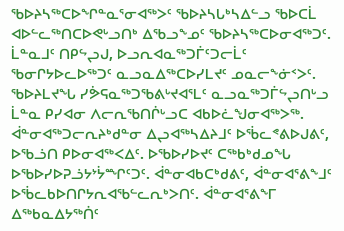ᖃᐅᔨᓴᖅᑕᐅᖏᓐᓇᕐᓂᐊᖅᐳᑦ ᖃᐅᔨᓴᒐᒃᓴᐃᓪᓗ ᖃᐅᑕᒫ ᐊᐅᓪᓚᖅᑎᑕᐅᕙᒡᓗᑎᒃ ᐃᖃᓗᖕᓄᑦ ᖃᐅᔨᓴᖅᑕᐅᓂᐊᖅᑐᑦ. ᒫᓐᓇᒧᑦ ᑎᑭᖦᖢᒍ, ᐅᓗᕆᐊᓇᖅᑐᒦᑦᑐᓕᒫᑦ ᖃᓂᒋᔭᐅᓚᐅᖅᑐᑦ ᓇᓗᓇᐃᖅᑕᐅᓯᒪᔪᑦ ᓄᓇᓕᖕᓃᑉᐳᑦ.
ᖃᐅᔨᒪᔪᖓ ᓯᕘᕋᓇᖅᑐᖃᕕᒡᔪᐊᕐᒪᑦ ᓇᓗᓇᖅᑐᒦᖦᖢᑎᒡᓗ ᒫᓐᓇ ᑭᓯᐊᓂ ᐱᓕᕆᖃᑎᒌᒡᓗᑕ ᐊᑲᐅᓛᖑᓂᐊᖅᐳᖅ. ᐋᓐᓂᐊᖅᑐᓕᕆᔨᒃᑯᓐᓂ ᐃᖢᐊᖅᓴᐃᔨᒧᑦ ᐅᖄᓚᕝᕕᐅᒍᕕᑦ, ᐅᖃᓘᑎ ᑭᐅᓂᐊᖅᐸᐃᑦ. ᐅᖃᐅᓯᐅᔪᑦ ᑕᖅᑲᒃᑯᓄᖓ ᐅᖃᐅᓯᐅᕈᓘᔭᔾᔮᙱᑦᑐᑦ. ᐋᓐᓂᐊᑲᑕᒃᑯᕕᑦ, ᐋᓐᓂᐊᕐᕕᖕᒧᑦ ᐅᖄᓚᑲᐅᑎᒋᔭᕆᐊᖃᓪᓚᕆᒃᐳᑎᑦ. ᐋᓐᓂᐊᕐᕕᖕᒥ ᐃᖅᑲᓇᐃᔭᖅᑏᑦ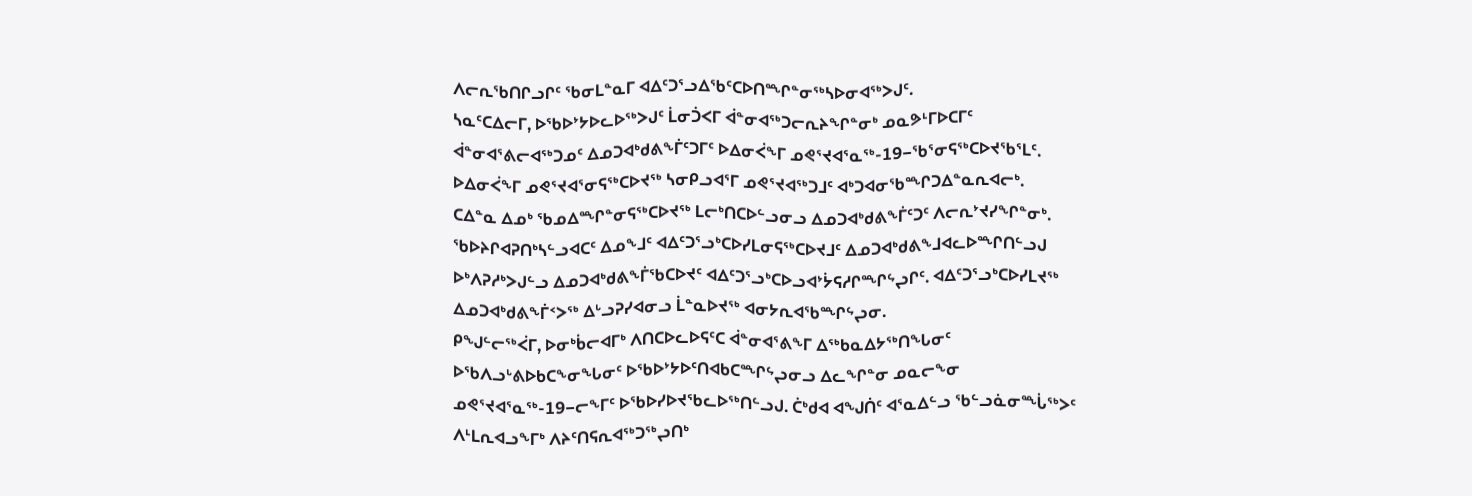ᐱᓕᕆᖃᑎᒋᓗᒋᑦ ᖃᓂᒪᓐᓇᒥ ᐊᐃᑦᑐᕐᓗᐃᖃᑦᑕᐅᑎᙱᓐᓂᖅᓴᐅᓂᐊᖅᐳᒍᑦ.
ᓴᓇᑦᑕᐃᓕᒥ, ᐅᖃᐅᔾᔭᐅᓚᐅᖅᐳᒍᑦ ᒫᓂᑑᐸᒥ ᐋᓐᓂᐊᖅᑐᓕᕆᔨᖏᓐᓂᒃ ᓄᓇᕗᒻᒥᐅᑕᒥᑦ ᐋᓐᓂᐊᕐᕕᓕᐊᖅᑐᓄᑦ ᐃᓄᑐᐊᒃᑯᕕᖕᒦᑦᑐᒥᑦ ᐅᐃᓂᐹᖕᒥ ᓄᕙᕐᔪᐊᕐᓇᖅ-19−ᖃᕐᓂᕋᖅᑕᐅᔪᖃᕐᒪᑦ. ᐅᐃᓂᐹᖕᒥ ᓄᕙᕐᔪᐊᕐᓂᕋᖅᑕᐅᔪᖅ ᓴᓂᑭᓗᐊᕐᒥ ᓄᕙᕐᔪᐊᖅᑐᒧᑦ ᐊᒃᑐᐊᓂᖃᙱᑐᐃᓐᓇᕆᐊᓕᒃ.
ᑕᐃᓐᓇ ᐃᓄᒃ ᖃᓄᐃᙱᓐᓂᕋᖅᑕᐅᔪᖅ ᒪᓕᒃᑎᑕᐅᓪᓗᓂᓗ ᐃᓄᑐᐊᒃᑯᕕᖕᒦᑦᑐᑦ ᐱᓕᕆᔾᔪᓯᖏᓐᓂᒃ. ᖃᐅᔨᒋᐊᕈᑎᒃᓴᓪᓗᐊᑕᑦ ᐃᓄᖕᒧᑦ ᐊᐃᑦᑐᕐᓗᒃᑕᐅᓯᒪᓂᕋᖅᑕᐅᔪᒧᑦ ᐃᓄᑐᐊᒃᑯᕕᖕᒧᐊᓚᐅᙱᑎᓪᓗᒍ ᐅᒃᐱᕈᓱᒃᐳᒍᓪᓗ ᐃᓄᑐᐊᒃᑯᕕᖕᒦᖃᑕᐅᔪᑦ ᐊᐃᑦᑐᕐᓗᒃᑕᐅᓗᐊᔾᔮᕋᓱᒋᙱᖦᖢᒋᑦ. ᐊᐃᑦᑐᕐᓗᒃᑕᐅᓯᒪᔪᖅ ᐃᓄᑐᐊᒃᑯᕕᖕᒦᑉᐳᖅ ᐃᒡᓗᕈᓯᐊᓂᓗ ᒫᓐᓇᐅᔪᖅ ᐊᓂᔭᕆᐊᖃᙱᖦᖢᓂ.
ᑭᖑᓪᓕᖅᐹᒥ, ᐅᓂᒃᑳᓕᐊᒥᒃ ᐱᑎᑕᐅᓚᐅᕋᑦᑕ ᐋᓐᓂᐊᕐᕕᖕᒥ ᐃᖅᑲᓇᐃᔭᖅᑎᖓᓂᑦ ᐅᖃᐱᓗᒡᕕᐅᑲᑕᖕᓂᖓᓂᑦ ᐅᖃᐅᔾᔭᐅᑦᑎᐊᑲᑕᙱᖦᖢᓂᓗ ᐃᓚᖏᓐᓂ ᓄᓇᓕᖕᓂ ᓄᕙᕐᔪᐊᕐᓇᖅ-19−ᓕᖕᒥᑦ ᐅᖃᐅᓯᐅᔪᖃᓚᐅᖅᑎᓪᓗᒍ. ᑖᒃᑯᐊ ᐊᖑᑏᑦ ᐊᕐᓇᐃᓪᓗ ᖃᓪᓗᓈᓂᙶᖅᐳᑦ ᐱᒻᒪᕆᐊᓗᖕᒥᒃ ᐱᔨᑦᑎᕋᕆᐊᖅᑐᖅᖢᑎᒃ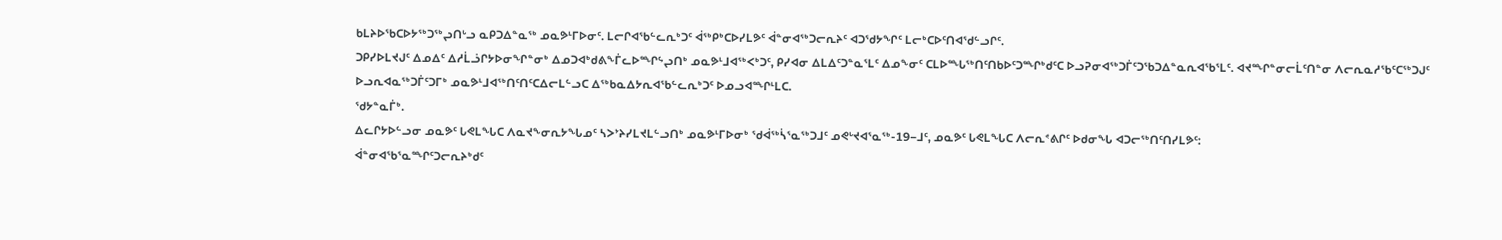ᑲᒪᔨᐅᖃᑕᐅᔭᖅᑐᖅᖢᑎᒡᓗ ᓇᑭᑐᐃᓐᓇᖅ ᓄᓇᕗᒻᒥᐅᓂᑦ. ᒪᓕᒋᐊᖃᓪᓚᕆᒃᑐᑦ ᐋᖅᑭᒃᑕᐅᓯᒪᕗᑦ ᐋᓐᓂᐊᖅᑐᓕᕆᔨᑦ ᐊᑐᖁᔭᖏᑦ ᒪᓕᒃᑕᐅᑦᑎᐊᖁᓪᓗᒋᑦ.
ᑐᑭᓯᐅᒪᔪᒍᑦ ᐃᓄᐃᑦ ᐃᓱᒫᓘᒋᔭᐅᓂᖏᓐᓂᒃ ᐃᓄᑐᐊᒃᑯᕕᖕᒦᓚᐅᙱᖦᖢᑎᒃ ᓄᓇᕗᒻᒧᐊᖅᐸᒃᑐᑦ, ᑭᓯᐊᓂ ᐃᒪᐃᑦᑐᓐᓇᕐᒪᑦ ᐃᓄᖕᓂᑦ ᑕᒪᐅᙵᖅᑎᑦᑎᑲᐅᑦᑐᙱᒃᑯᑦᑕ ᐅᓗᕈᓂᐊᖅᑐᒦᑦᑐᖃᑐᐃᓐᓇᕆᐊᖃᕐᒪᑦ. ᐊᔪᙱᓐᓂᓕᒫᑦᑎᓐᓂ ᐱᓕᕆᓇᓱᖃᑦᑕᖅᑐᒍᑦ ᐅᓗᕆᐊᓇᖅᑐᒦᑦᑐᒥᒃ ᓄᓇᕗᒻᒧᐊᖅᑎᑦᑎᑦᑕᐃᓕᒪᓪᓗᑕ ᐃᖅᑲᓇᐃᔭᕆᐊᖃᓪᓚᕆᒃᑐᑦ ᐅᓄᓗᐊᙱᒻᒪᑕ.
ᖁᔭᓐᓇᒦᒃ.
ᐃᓚᒋᔭᐅᓪᓗᓂ ᓄᓇᕗᑦ ᒐᕙᒪᖓᑕ ᐱᓇᔪᖕᓂᕆᔭᖓᓄᑦ ᓴᐳᔾᔨᓯᒪᔪᒪᓪᓗᑎᒃ ᓄᓇᕗᒻᒥᐅᓂᒃ ᖁᐋᖅᓵᕐᓇᖅᑐᒧᑦ ᓄᕙᒡᔪᐊᕐᓇᖅ-19−ᒧᑦ, ᓄᓇᕗᑦ ᒐᕙᒪᖓᑕ ᐱᓕᕆᕝᕕᒋᑦ ᐅᑯᓂᖓ ᐊᑐᓕᖅᑎᑦᑎᓯᒪᕗᑦ:
ᐋᓐᓂᐊᖃᕐᓇᙱᑦᑐᓕᕆᔨᒃᑯᑦ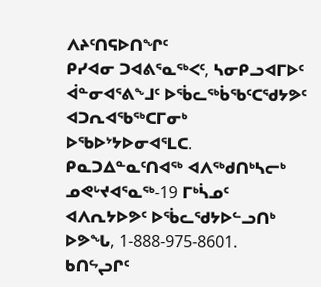ᐱᔨᑦᑎᕋᐅᑎᖏᑦ
ᑭᓯᐊᓂ ᑐᐊᕕᕐᓇᖅᐸᑦ, ᓴᓂᑭᓗᐊᒥᐅᑦ ᐋᓐᓂᐊᕐᕕᖕᒧᑦ ᐅᖄᓚᖅᑳᖃᑦᑕᖁᔭᕗᑦ ᐊᑐᕆᐊᖃᖅᑕᒥᓂᒃ ᐅᖃᐅᔾᔭᐅᓂᐊᕐᒪᑕ. ᑭᓇᑐᐃᓐᓇᑦᑎᐊᖅ ᐊᐱᖅᑯᑎᒃᓴᓕᒃ ᓄᕙᒡᔪᐊᕐᓇᖅ-19 ᒥᒃᓵᓄᑦ ᐊᐱᕆᔭᐅᕗᑦ ᐅᖄᓚᖁᔭᐅᓪᓗᑎᒃ ᐅᕗᖓ, 1-888-975-8601.
ᑲᑎᖦᖢᒋᑦ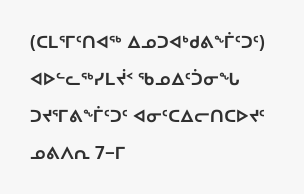(ᑕᒪᕐᒥᑦᑎᐊᖅ ᐃᓄᑐᐊᒃᑯᕕᖕᒦᑦᑐᑦ) ᐊᐅᓪᓚᖅᓯᒪᔫᑉ ᖃᓄᐃᑦᑑᓂᖓ ᑐᔪᕐᒥᕕᖕᒦᑦᑐᑦ ᐊᓂᑦᑕᐃᓕᑎᑕᐅᔪᑦ ᓄᕕᐱᕆ 7−ᒥ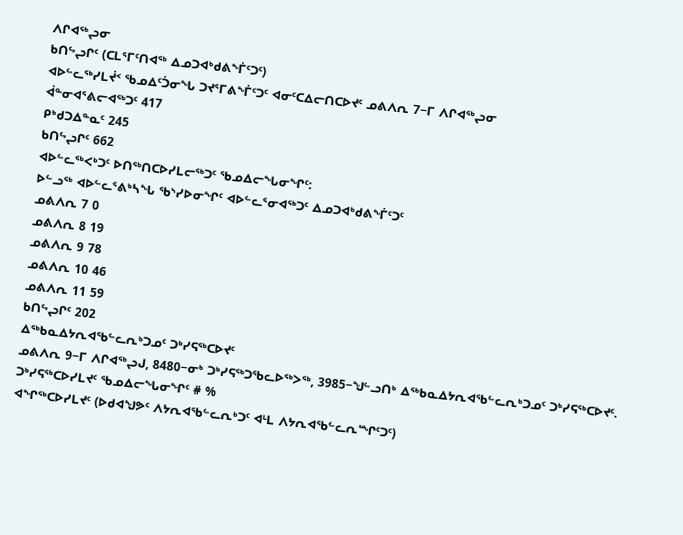ᐱᒋᐊᖅᖢᓂ
ᑲᑎᖦᖢᒋᑦ (ᑕᒪᕐᒥᑦᑎᐊᖅ ᐃᓄᑐᐊᒃᑯᕕᖕᒦᑦᑐᑦ)
ᐊᐅᓪᓚᖅᓯᒪᔫᑉ ᖃᓄᐃᑦᑑᓂᖓ ᑐᔪᕐᒥᕕᖕᒦᑦᑐᑦ ᐊᓂᑦᑕᐃᓕᑎᑕᐅᔪᑦ ᓄᕕᐱᕆ 7−ᒥ ᐱᒋᐊᖅᖢᓂ
ᐋᓐᓂᐊᕐᕕᓕᐊᖅᑐᑦ 417
ᑭᒃᑯᑐᐃᓐᓇᑦ 245
ᑲᑎᖦᖢᒋᑦ 662
ᐊᐅᓪᓚᖅᐸᒃᑐᑦ ᐅᑎᖅᑎᑕᐅᓯᒪᓕᖅᑐᑦ ᖃᓄᐃᓕᖓᓂᖏᑦ:
ᐅᓪᓗᖅ ᐊᐅᓪᓚᕐᕕᒃᓴᖓ ᖃᔅᓯᐅᓂᖏᑦ ᐊᐅᓪᓚᕐᓂᐊᖅᑐᑦ ᐃᓄᑐᐊᒃᑯᕕᖕᒦᑦᑐᑦ
ᓄᕕᐱᕆ 7 0
ᓄᕕᐱᕆ 8 19
ᓄᕕᐱᕆ 9 78
ᓄᕕᐱᕆ 10 46
ᓄᕕᐱᕆ 11 59
ᑲᑎᖦᖢᒋᑦ 202
ᐃᖅᑲᓇᐃᔭᕆᐊᖃᓪᓚᕆᒃᑐᓄᑦ ᑐᒃᓯᕋᖅᑕᐅᔪᑦ
ᓄᕕᐱᕆ 9−ᒥ ᐱᒋᐊᖅᖢᒍ, 8480−ᓂᒃ ᑐᒃᓯᕋᖅᑐᖃᓚᐅᖅᐳᖅ, 3985−ᖑᓪᓗᑎᒃ ᐃᖅᑲᓇᐃᔭᕆᐊᖃᓪᓚᕆᒃᑐᓄᑦ ᑐᒃᓯᕋᖅᑕᐅᔪᑦ.
ᑐᒃᓯᕋᖅᑕᐅᓯᒪᔪᑦ ᖃᓄᐃᓕᖓᓂᖏᑦ # %
ᐊᖏᖅᑕᐅᓯᒪᔪᑦ (ᐅᑯᐊᖑᕗᑦ ᐱᔭᕆᐊᖃᓪᓚᕆᒃᑐᑦ ᐊᒻᒪ ᐱᔭᕆᐊᖃᓪᓚᕆᙱᑦᑐᑦ)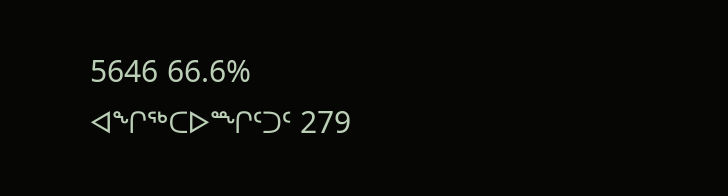5646 66.6%
ᐊᖏᖅᑕᐅᙱᑦᑐᑦ 279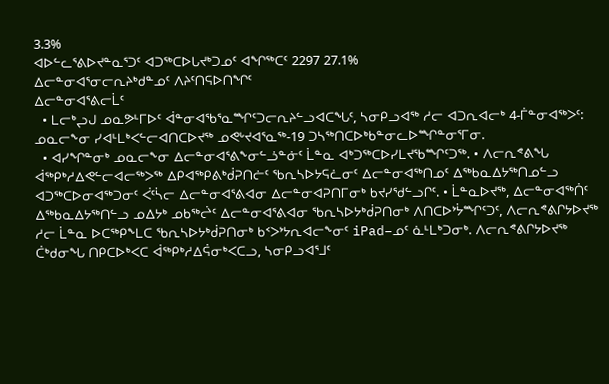3.3%
ᐊᐅᓪᓚᕐᕕᐅᔪᓐᓇᕐᑐᑦ ᐊᑐᖅᑕᐅᒐᔪᒃᑐᓄᑦ ᐊᖏᖅᑕᑦ 2297 27.1%
ᐃᓕᓐᓂᐊᕐᓂᓕᕆᔨᒃᑯᓐᓄᑦ ᐱᔨᑦᑎᕋᐅᑎᖏᑦ
ᐃᓕᓐᓂᐊᕐᕕᓕᒫᑦ
  • ᒪᓕᒃᖢᒍ ᓄᓇᕗᒻᒥᐅᑦ ᐋᓐᓂᐊᖃᕐᓇᙱᑦᑐᓕᕆᔨᓪᓗᐊᑕᖓᑦ, ᓴᓂᑭᓗᐊᖅ ᓱᓕ ᐊᑐᕆᐊᓕᒃ 4-ᒦᓐᓂᐊᖅᐳᑦ: ᓄᓇᓕᖕᓂ ᓯᐊᒻᒪᒃᐸᓪᓕᐊᑎᑕᐅᔪᖅ ᓄᕙᒡᔪᐊᕐᓇᖅ-19 ᑐᓴᖅᑎᑕᐅᒃᑲᓐᓂᓚᐅᙱᓐᓂᕐᒥᓂ.
  • ᐊᓯᖏᓐᓂᒃ ᓄᓇᓕᖕᓂ ᐃᓕᓐᓂᐊᕐᕕᖕᓂᓪᓘᓐᓃᑦ ᒫᓐᓇ ᐊᒃᑐᖅᑕᐅᓯᒪᔪᖃᙱᑦᑐᖅ. • ᐱᓕᕆᕝᕕᖓ ᐋᖅᑭᒃᓱᐃᕙᓪᓕᐊᓕᖅᐳᖅ ᐃᑭᐊᖅᑭᕕᒃᑰᕈᑎᓖᑦ ᖃᕆᓴᐅᔭᕋᓛᓂᑦ ᐃᓕᓐᓂᐊᖅᑎᓄᑦ ᐃᖅᑲᓇᐃᔭᖅᑎᓄᓪᓗ ᐊᑐᖅᑕᐅᓂᐊᖅᑐᓂᑦ ᐹᑦᓵᓕ ᐃᓕᓐᓂᐊᕐᕕᐊᓂ ᐃᓕᓐᓂᐊᕈᑎᒥᓂᒃ ᑲᔪᓯᖁᓪᓗᒋᑦ. • ᒫᓐᓇᐅᔪᖅ, ᐃᓕᓐᓂᐊᖅᑏᑦ ᐃᖅᑲᓇᐃᔭᖅᑎᓪᓗ ᓄᐃᔭᒃ ᓄᑲᖅᖡᑦ ᐃᓕᓐᓂᐊᕐᕕᐊᓂ ᖃᕆᓴᐅᔭᒃᑰᕈᑎᓂᒃ ᐱᑎᑕᐅᔾᔮᙱᑦᑐᑦ, ᐱᓕᕆᕝᕕᒋᔭᐅᔪᖅ ᓱᓕ ᒫᓐᓇ ᐅᑕᖅᑭᖕᒪᑕ ᖃᕆᓴᐅᔭᒃᑰᕈᑎᓂᒃ ᑲᑉᐳᔾᔭᕆᐊᓕᖕᓂᑦ iPad−ᓄᑦ ᓈᒻᒪᒃᑐᓂᒃ. ᐱᓕᕆᕝᕕᒋᔭᐅᔪᖅ ᑖᒃᑯᓂᖓ ᑎᑭᑕᐅᒃᐸᑕ ᐋᖅᑭᒃᓱᐃᕌᓂᒃᐸᑕᓗ, ᓴᓂᑭᓗᐊᕐᒧᑦ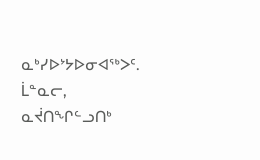ᓇᒃᓯᐅᔾᔭᐅᓂᐊᖅᐳᑦ. ᒫᓐᓇᓕ, ᓇᔫᑎᖏᓪᓗᑎᒃ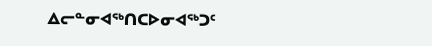ᐃᓕᓐᓂᐊᖅᑎᑕᐅᓂᐊᖅᑐᑦ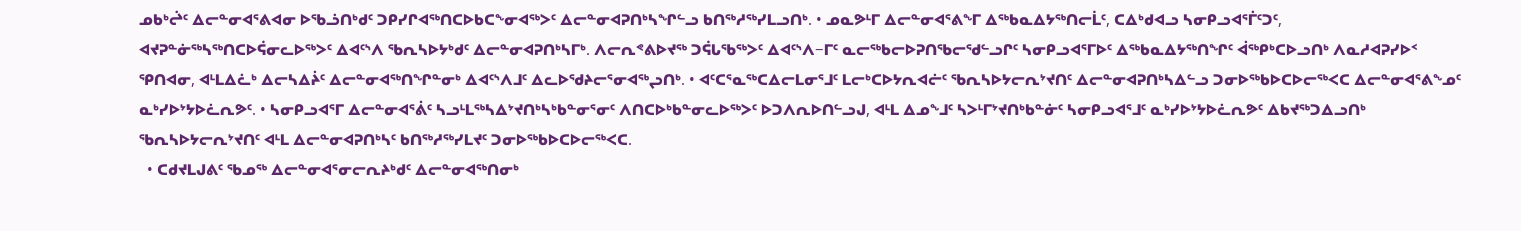ᓄᑲᒃᖡᑦ ᐃᓕᓐᓂᐊᕐᕕᐊᓂ ᐅᖃᓘᑎᒃᑯᑦ ᑐᑭᓯᒋᐊᖅᑎᑕᐅᑲᑕᖕᓂᐊᖅᐳᑦ ᐃᓕᓐᓂᐊᕈᑎᒃᓴᖏᓪᓗ ᑲᑎᖅᓱᖅᓯᒪᓗᑎᒃ. • ᓄᓇᕗᒻᒥ ᐃᓕᓐᓂᐊᕐᕕᖕᒥ ᐃᖅᑲᓇᐃᔭᖅᑎᓕᒫᑦ, ᑕᐃᒃᑯᐊᓗ ᓴᓂᑭᓗᐊᕐᒦᑦᑐᑦ, ᐊᔪᕈᓐᓃᖅᓴᖅᑎᑕᐅᕌᓂᓚᐅᖅᐳᑦ ᐃᐊᑦᔅᐱ ᖃᕆᓴᐅᔭᒃᑯᑦ ᐃᓕᓐᓂᐊᕈᑎᒃᓴᒥᒃ. ᐱᓕᕆᕝᕕᐅᔪᖅ ᑐᕌᒐᖃᖅᐳᑦ ᐃᐊᑦᔅᐱ−ᒥᑦ ᓇᓕᖅᑲᓕᐅᕈᑎᖃᓕᖁᓪᓗᒋᑦ ᓴᓂᑭᓗᐊᕐᒥᐅᑦ ᐃᖅᑲᓇᐃᔭᖅᑎᖏᑦ ᐋᖅᑭᒃᑕᐅᓗᑎᒃ ᐱᓇᓱᐊᕈᓯᐅᑉ ᕿᑎᐊᓂ, ᐊᒻᒪᐃᓛᒃ ᐃᓕᓴᐃᔩᑦ ᐃᓕᓐᓂᐊᖅᑎᖏᓐᓂᒃ ᐃᐊᑦᔅᐱᒧᑦ ᐃᓚᐅᖁᔨᓕᕐᓂᐊᖅᖢᑎᒃ. • ᐊᑦᑕᕐᓇᖅᑕᐃᓕᒪᓂᕐᒧᑦ ᒪᓕᒃᑕᐅᔭᕆᐊᓖᑦ ᖃᕆᓴᐅᔭᓕᕆᔾᔪᑎᑦ ᐃᓕᓐᓂᐊᕈᑎᒃᓴᐃᓪᓗ ᑐᓂᐅᖅᑲᐅᑕᐅᓕᖅᐸᑕ ᐃᓕᓐᓂᐊᕐᕕᖕᓄᑦ ᓇᒃᓯᐅᔾᔭᐅᓛᕆᕗᑦ. • ᓴᓂᑭᓗᐊᕐᒥ ᐃᓕᓐᓂᐊᕐᕖᑦ ᓴᓗᒻᒪᖅᓴᐃᔾᔪᑎᒃᓴᒃᑲᓐᓂᕐᓂᑦ ᐱᑎᑕᐅᒃᑲᓐᓂᓚᐅᖅᐳᑦ ᐅᑐᐱᕆᐅᑎᓪᓗᒍ, ᐊᒻᒪ ᐃᓄᖕᒧᑦ ᓴᐳᒻᒥᔾᔪᑎᒃᑲᓐᓃᑦ ᓴᓂᑭᓗᐊᕐᒧᑦ ᓇᒃᓯᐅᔾᔭᐅᓛᕆᕗᑦ ᐃᑲᔪᖅᑐᐃᓗᑎᒃ ᖃᕆᓴᐅᔭᓕᕆᔾᔪᑎᑦ ᐊᒻᒪ ᐃᓕᓐᓂᐊᕈᑎᒃᓴᑦ ᑲᑎᖅᓱᖅᓯᒪᔪᑦ ᑐᓂᐅᖅᑲᐅᑕᐅᓕᖅᐸᑕ.
  • ᑕᑯᔪᒪᒍᕕᑦ ᖃᓄᖅ ᐃᓕᓐᓂᐊᕐᓂᓕᕆᔨᒃᑯᑦ ᐃᓕᓐᓂᐊᖅᑎᓂᒃ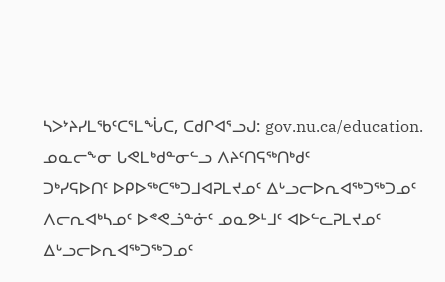ᓴᐳᔾᔨᓯᒪᖃᑦᑕᕐᒪᖔᑕ, ᑕᑯᒋᐊᕐᓗᒍ: gov.nu.ca/education.
ᓄᓇᓕᖕᓂ ᒐᕙᒪᒃᑯᓐᓂᓪᓗ ᐱᔨᑦᑎᕋᖅᑎᒃᑯᑦ
ᑐᒃᓯᕋᐅᑎᑦ ᐅᑭᐅᖅᑕᖅᑐᒧᐊᕈᒪᔪᓄᑦ ᐃᒡᓗᓕᐅᕆᐊᖅᑐᖅᑐᓄᑦ ᐱᓕᕆᐊᒃᓴᓄᑦ ᐅᕝᕙᓘᓐᓃᑦ ᓄᓇᕗᒻᒧᑦ ᐊᐅᓪᓚᕈᒪᔪᓄᑦ ᐃᒡᓗᓕᐅᕆᐊᖅᑐᖅᑐᓄᑦ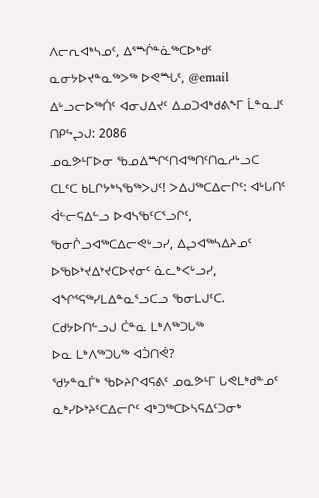ᐱᓕᕆᐊᒃᓴᓄᑦ, ᐃᕐᙲᓐᓈᖅᑕᐅᒃᑯᑦ ᓇᓂᔭᐅᔪᓐᓇᖅᐳᖅ ᐅᕙᙵᑦ, @email
ᐃᒡᓗᓕᐅᖅᑏᑦ ᐊᓂᒍᐃᔪᑦ ᐃᓄᑐᐊᒃᑯᕕᖕᒥ ᒫᓐᓇᒧᑦ ᑎᑭᖦᖢᒍ: 2086
ᓄᓇᕗᒻᒥᐅᓂ ᖃᓄᐃᙱᑦᑎᐊᖅᑎᑦᑎᓇᓱᒡᓗᑕ ᑕᒪᑦᑕ ᑲᒪᒋᔭᒃᓴᖃᖅᐳᒍᑦ! ᐳᐃᒍᖅᑕᐃᓕᒋᑦ: ᐊᒡᒐᑎᑦ ᐋᓪᓕᕋᐃᓪᓗ ᐅᐊᓴᖃᑦᑕᕐᓗᒋᑦ, ᖃᓂᒌᓗᐊᖅᑕᐃᓕᕙᒡᓗᓯ, ᐃᖢᐊᖅᓴᐃᔨᓄᑦ ᐅᖃᐅᔾᔪᐃᔾᔪᑕᐅᔪᓂᑦ ᓈᓚᒃᐸᒡᓗᓯ, ᐊᖏᕐᕋᖅᓯᒪᐃᓐᓇᕐᓗᑕᓗ ᖃᓂᒪᒍᑦᑕ.
ᑕᑯᔭᐅᑎᓪᓗᒍ ᑖᓐᓇ ᒪᒃᐱᖅᑐᒐᖅ
ᐅᓇ ᒪᒃᐱᖅᑐᒐᖅ ᐊᑑᑎᕚ?
ᖁᔭᓐᓇᒦᒃ ᖃᐅᔨᒋᐊᕋᕕᑦ ᓄᓇᕗᒻᒥ ᒐᕙᒪᒃᑯᓐᓄᑦ
ᓇᒃᓯᐅᔾᔨᑦᑕᐃᓕᒋᑦ ᐊᒃᑐᖅᑕᐅᓴᕋᐃᑦᑐᓂᒃ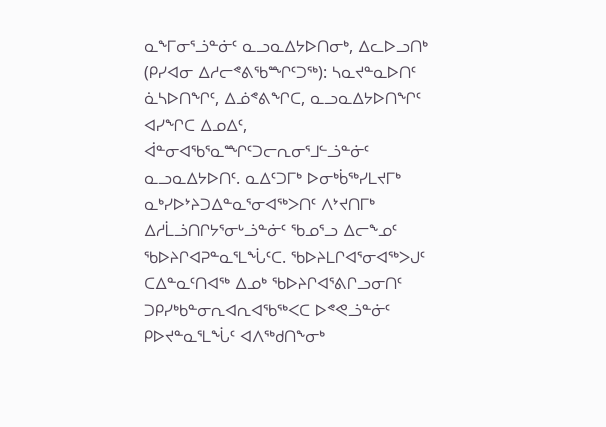ᓇᖕᒥᓂᕐᓘᓐᓃᑦ ᓇᓗᓇᐃᔭᐅᑎᓂᒃ, ᐃᓚᐅᓗᑎᒃ (ᑭᓯᐊᓂ ᐃᓱᓕᕝᕕᖃᙱᑦᑐᖅ): ᓴᓇᔪᓐᓇᐅᑎᑦ ᓈᓴᐅᑎᖏᑦ, ᐃᓅᕝᕕᖏᑕ, ᓇᓗᓇᐃᔭᐅᑎᖏᑦ ᐊᓯᖏᑕ ᐃᓄᐃᑦ, ᐋᓐᓂᐊᖃᕐᓇᙱᑦᑐᓕᕆᓂᕐᒧᓪᓘᓐᓃᑦ ᓇᓗᓇᐃᔭᐅᑎᑦ. ᓇᐃᑦᑐᒥᒃ ᐅᓂᒃᑳᖅᓯᒪᔪᒥᒃ ᓇᒃᓯᐅᔾᔨᑐᐃᓐᓇᕐᓂᐊᖅᐳᑎᑦ ᐱᔾᔪᑎᒥᒃ ᐃᓱᒫᓘᑎᒋᔭᕐᓂᒡᓘᓐᓃᑦ ᖃᓄᕐᓗ ᐃᓕᖕᓄᑦ ᖃᐅᔨᒋᐊᕈᓐᓇᕐᒪᖔᑦᑕ. ᖃᐅᔨᒪᒋᐊᕐᓂᐊᖅᐳᒍᑦ ᑕᐃᓐᓇᑦᑎᐊᖅ ᐃᓄᒃ ᖃᐅᔨᒋᐊᕐᕕᒋᓗᓂᑎᑦ ᑐᑭᓯᒃᑲᓐᓂᕆᐊᕆᐊᖃᖅᐸᑕ ᐅᕝᕙᓘᓐᓃᑦ ᑭᐅᔪᓐᓇᕐᒪᖔᑦ ᐊᐱᖅᑯᑎᖕᓂᒃ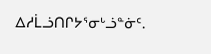ᐃᓱᒫᓘᑎᒋᔭᕐᓂᒡᓘᓐᓃᑦ.